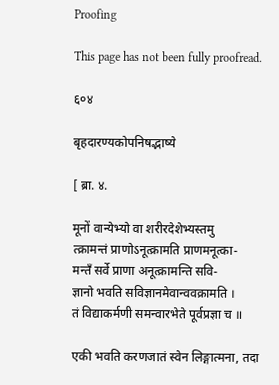Proofing

This page has not been fully proofread.

६०४

बृहदारण्यकोपनिषद्भाष्ये

[ ब्रा. ४.

मूनों वान्येभ्यो वा शरीरदेशेभ्यस्तमु
त्क्रामन्तं प्राणोऽनूत्क्रामति प्राणमनूत्का-
मन्तँ सर्वे प्राणा अनूत्क्रामन्ति सवि-
ज्ञानो भवति सविज्ञानमेवान्ववक्रामति ।
तं विद्याकर्मणी समन्वारभेते पूर्वप्रज्ञा च ॥

एकी भवति करणजातं स्वेन लिङ्गात्मना, तदा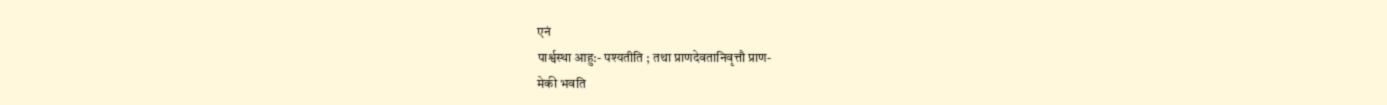एनं
पार्श्वस्था आहु:- पश्यतीति ; तथा प्राणदेवतानिवृत्तौ प्राण-
मेकी भवति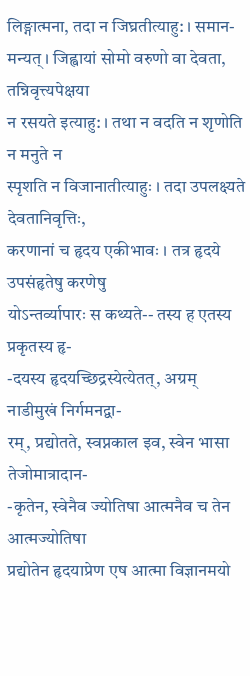लिङ्गात्मना, तदा न जिघ्रतीत्याहु: । समान-
मन्यत् । जिह्वायां सोमो वरुणो वा देवता, तन्निवृत्त्यपेक्षया
न रसयते इत्याहु: । तथा न वदति न शृणोति न मनुते न
स्पृशति न विजानातीत्याहुः । तदा उपलक्ष्यते देवतानिवृत्तिः,
करणानां च हृदय एकीभावः । तत्र हृदये उपसंहृतेषु करणेषु
योऽन्तर्व्यापारः स कथ्यते-- तस्य ह एतस्य प्रकृतस्य हृ-
-दयस्य हृदयच्छिद्रस्येत्येतत्, अग्रम् नाडीमुखं निर्गमनद्वा-
रम्, प्रद्योतते, स्वप्नकाल इव, स्वेन भासा तेजोमात्रादान-
-कृतेन, स्वेनैव ज्योतिषा आत्मनैव च तेन आत्मज्योतिषा
प्रद्योतेन हृदयाप्रेण एष आत्मा विज्ञानमयो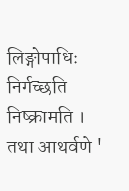लिङ्गोपाधिः
निर्गच्छति निष्क्रामति । तथा आथर्वणे '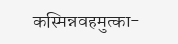कस्मिन्नवहमुत्का-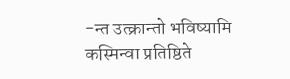-न्त उत्क्रान्तो भविष्यामि कस्मिन्वा प्रतिष्ठिते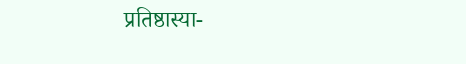प्रतिष्ठास्या-